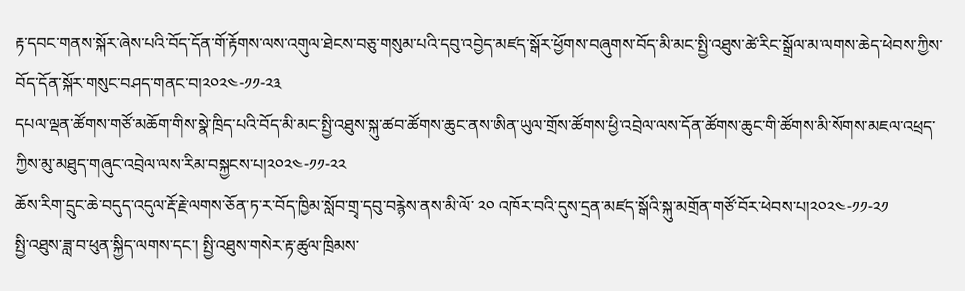རྟ་དབང་གནས་སྐོར་ཞེས་པའི་བོད་དོན་གོ་རྟོགས་ལས་འགུལ་ཐེངས་བཅུ་གསུམ་པའི་དབུ་འབྱེད་མཛད་སྒོར་ཕྱོགས་བཞུགས་བོད་མི་མང་སྤྱི་འཐུས་ཚེ་རིང་སྒྲོལ་མ་ལགས་ཆེད་ཕེབས་ཀྱིས་བོད་དོན་སྐོར་གསུང་བཤད་གནང་བ།༢༠༢༤-༡༡-༢༣
དཔལ་ལྡན་ཚོགས་གཙོ་མཆོག་གིས་སྣེ་ཁྲིད་པའི་བོད་མི་མང་སྤྱི་འཐུས་སྐུ་ཚབ་ཚོགས་ཆུང་ནས་ཨིན་ཡུལ་གྲོས་ཚོགས་ཕྱི་འབྲེལ་ལས་དོན་ཚོགས་ཆུང་གི་ཚོགས་མི་སོགས་མཇལ་འཕྲད་ཀྱིས་མུ་མཐུད་གཞུང་འབྲེལ་ལས་རིམ་བསྐྱངས་པ།༢༠༢༤-༡༡-༢༢
ཆོས་རིག་དྲུང་ཆེ་བདུད་འདུལ་རྡོ་རྗེ་ལགས་ཅོན་ཏ་ར་བོད་ཁྱིམ་སློབ་གྲྭ་དབུ་བརྙེས་ནས་མི་ལོ་ ༢༠ འཁོར་བའི་དུས་དྲན་མཛད་སྒོའི་སྐུ་མགྲོན་གཙོ་བོར་ཕེབས་པ།༢༠༢༤-༡༡-༢༡
སྤྱི་འཐུས་ཟླ་བ་ཕུན་སྐྱིད་ལགས་དང་། སྤྱི་འཐུས་གསེར་རྟ་ཚུལ་ཁྲིམས་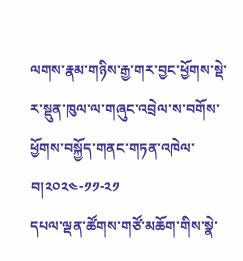ལགས་རྣམ་གཉིས་རྒྱ་གར་བྱང་ཕྱོགས་སྡེ་ར་སྡུན་ཁུལ་ལ་གཞུང་འབྲེལ་ས་བགོས་ཕྱོགས་བསྐྱོད་གནང་གཏན་འཁེལ་བ།༢༠༢༤-༡༡-༢༡
དཔལ་ལྡན་ཚོགས་གཙོ་མཆོག་གིས་སྣེ་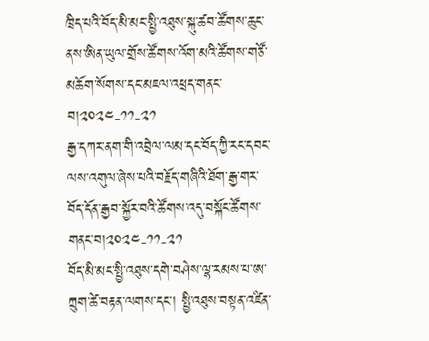ཁྲིད་པའི་བོད་མི་མང་སྤྱི་འཐུས་སྐུ་ཚབ་ཚོགས་ཆུང་ནས་ཨིན་ཡུལ་གྲོས་ཚོགས་འོག་མའི་ཚོགས་གཙོ་མཆོག་སོགས་དང་མཇལ་འཕྲད་གནང་བ།༢༠༢༤-༡༡-༢༡
རྒྱ་དཀར་ནག་གི་འབྲེལ་ལམ་དང་བོད་ཀྱི་རང་དབང་ལས་འགུལ་ཞེས་པའི་བརྗོད་གཞིའི་ཐོག་རྒྱ་གར་བོད་དོན་རྒྱབ་སྐྱོར་བའི་ཚོགས་འདུ་བསྐོང་ཚོགས་གནང་བ།༢༠༢༤-༡༡-༢༡
བོད་མི་མང་སྤྱི་འཐུས་དགེ་བཤེས་ལྷ་རམས་པ་ཨ་ཀྲུག་ཚེ་བརྟན་ལགས་དང་། སྤྱི་འཐུས་བསྟན་འཛིན་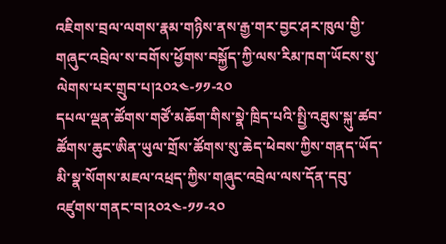འཇིགས་བྲལ་ལགས་རྣམ་གཉིས་ནས་རྒྱ་གར་བྱང་ཤར་ཁུལ་གྱི་གཞུང་འབྲེལ་ས་བགོས་ཕྱོགས་བསྐྱོད་ཀྱི་ལས་རིམ་ཁག་ཡོངས་སུ་ལེགས་པར་གྲུབ་པ།༢༠༢༤-༡༡-༢༠
དཔལ་ལྡན་ཚོགས་གཙོ་མཆོག་གིས་སྣེ་ཁྲིད་པའི་སྤྱི་འཐུས་སྐུ་ཚབ་ཚོགས་ཆུང་ཨིན་ཡུལ་གྲོས་ཚོགས་སུ་ཆེད་ཕེབས་ཀྱིས་གནད་ཡོད་མི་སྣ་སོགས་མཇལ་འཕྲད་ཀྱིས་གཞུང་འབྲེལ་ལས་དོན་དབུ་འཛུགས་གནང་བ།༢༠༢༤-༡༡-༢༠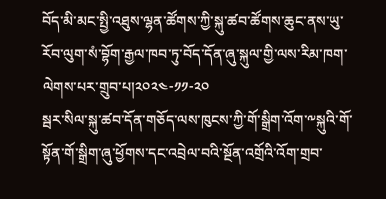བོད་མི་མང་སྤྱི་འཐུས་ལྷན་ཚོགས་ཀྱི་སྐུ་ཚབ་ཚོགས་ཆུང་ནས་ཡུ་རོབ་ལུག་སཾ་བྷོག་རྒྱལ་ཁབ་ཏུ་བོད་དོན་ཞུ་སྐུལ་གྱི་ལས་རིམ་ཁག་ལེགས་པར་གྲུབ་པ།༢༠༢༤-༡༡-༢༠
སྦར་སིལ་སྐུ་ཚབ་དོན་གཅོད་ལས་ཁུངས་ཀྱི་གོ་སྒྲིག་འོག་༸སྐུའི་གོ་སྟོན་གོ་སྒྲིག་ཞུ་ཕྱོགས་དང་འབྲེལ་བའི་སྔོན་འགྲོའི་འོག་གྲབ་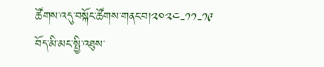ཚོགས་འདུ་བསྐོང་ཚོགས་གནང་བ།༢༠༢༤-༡༡-༡༩
བོད་མི་མང་སྤྱི་འཐུས་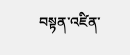བསྟན་འཛིན་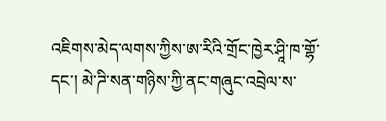འཇིགས་མེད་ལགས་ཀྱིས་ཨ་རིའི་གྲོང་ཁྱེར་ཤཱི་ཁ་གྷོ་དང་། མེ་ཌི་སན་གཉིས་ཀྱི་ནང་གཞུང་འབྲེལ་ས་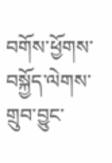བགོས་ཕྱོགས་བསྐྱོད་ལེགས་གྲུབ་བྱུང་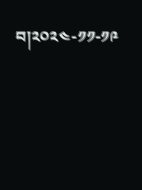བ།༢༠༢༤-༡༡-༡༩